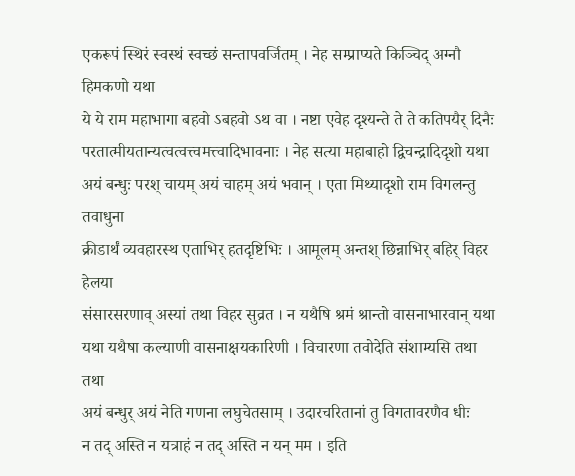एकरूपं स्थिरं स्वस्थं स्वच्छं सन्तापवर्जितम् । नेह सम्प्राप्यते किञ्चिद् अग्नौ हिमकणो यथा
ये ये राम महाभागा बहवो ऽबहवो ऽथ वा । नष्टा एवेह दृश्यन्ते ते ते कतिपयैर् दिनैः
परतात्मीयतान्यत्वत्वत्त्वमत्त्वादिभावनाः । नेह सत्या महाबाहो द्विचन्द्रादिदृशो यथा
अयं बन्धुः परश् चायम् अयं चाहम् अयं भवान् । एता मिथ्यादृशो राम विगलन्तु तवाधुना
क्रीडार्थं व्यवहारस्थ एताभिर् हतदृष्टिभिः । आमूलम् अन्तश् छिन्नाभिर् बहिर् विहर हेलया
संसारसरणाव् अस्यां तथा विहर सुव्रत । न यथैषि श्रमं श्रान्तो वासनाभारवान् यथा
यथा यथैषा कल्याणी वासनाक्षयकारिणी । विचारणा तवोदेति संशाम्यसि तथा तथा
अयं बन्धुर् अयं नेति गणना लघुचेतसाम् । उदारचरितानां तु विगतावरणैव धीः
न तद् अस्ति न यत्राहं न तद् अस्ति न यन् मम । इति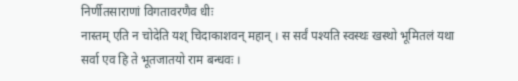निर्णीतसाराणां विगतावरणैव धीः
नास्तम् एति न चोदेति यश् चिदाकाशवन् महान् । स सर्वं पश्यति स्वस्थः खस्थो भूमितलं यथा
सर्वा एव हि ते भूतजातयो राम बन्धवः ।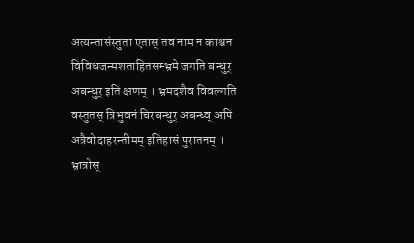अत्यन्तासंस्तुता एतास् तव नाम न काश्चन
विविधजन्मशताहितसम्भ्रमे जगति बन्धुर् अबन्धुर् इति क्षणम् । भ्रमदशैव विवल्गति वस्तुतस् त्रिभुवनं चिरबन्धुर् अबन्ध्व् अपि
अत्रैवोदाहरन्तीमम् इतिहासं पुरातनम् । भ्रात्रोस्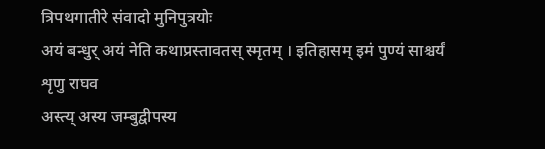त्रिपथगातीरे संवादो मुनिपुत्रयोः
अयं बन्धुर् अयं नेति कथाप्रस्तावतस् स्मृतम् । इतिहासम् इमं पुण्यं साश्चर्यं शृणु राघव
अस्त्य् अस्य जम्बुद्वीपस्य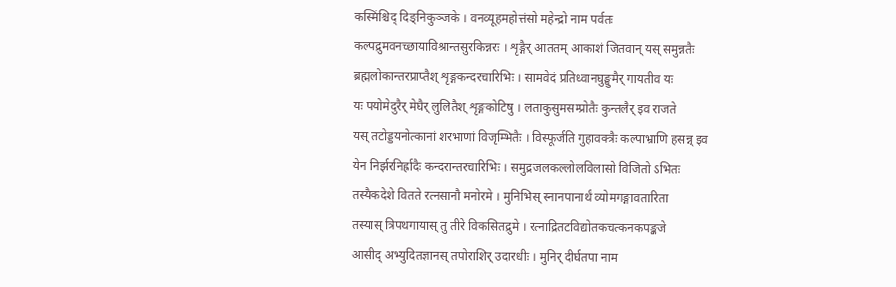कस्मिंश्चिद् दिङ्निकुञ्जके । वनव्यूहमहोत्तंसो महेन्द्रो नाम पर्वतः
कल्पद्रुमवनच्छायाविश्रान्तसुरकिन्नरः । शृङ्गैर् आततम् आकाशं जितवान् यस् समुन्नतैः
ब्रह्मलोकान्तरप्राप्तैश् शृङ्गकन्दरचारिभिः । सामवेदं प्रतिध्वानघुङ्घुमैर् गायतीव यः
यः पयोमेदुरैर् मेघैर् लुलितैश् शृङ्गकोटिषु । लताकुसुमसम्प्रोतैः कुन्तलैर् इव राजते
यस् तटोड्डयनोत्कानां शरभाणां विजृम्भितैः । विस्फूर्जति गुहावक्त्रैः कल्पाभ्राणि हसन्न् इव
येन निर्झरनिर्ह्रादैः कन्दरान्तरचारिभिः । समुद्रजलकल्लोलविलासो विजितो ऽभितः
तस्यैकदेशे वितते रत्नसानौ मनोरमे । मुनिभिस् स्नानपानार्थं व्योमगङ्गावतारिता
तस्यास् त्रिपथगायास् तु तीरे विकसितद्रुमे । रत्नाद्रितटविद्योतकचत्कनकपङ्कजे
आसीद् अभ्युदितज्ञानस् तपोराशिर् उदारधीः । मुनिर् दीर्घतपा नाम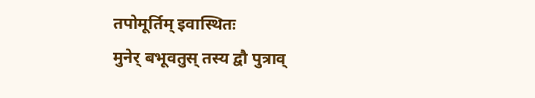तपोमूर्तिम् इवास्थितः
मुनेर् बभूवतुस् तस्य द्वौ पुत्राव्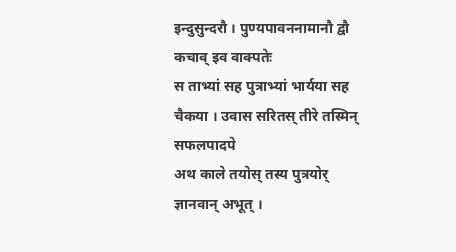इन्दुसुन्दरौ । पुण्यपावननामानौ द्वौ कचाव् इव वाक्पतेः
स ताभ्यां सह पुत्राभ्यां भार्यया सह चैकया । उवास सरितस् तीरे तस्मिन् सफलपादपे
अथ काले तयोस् तस्य पुत्रयोर् ज्ञानवान् अभूत् ।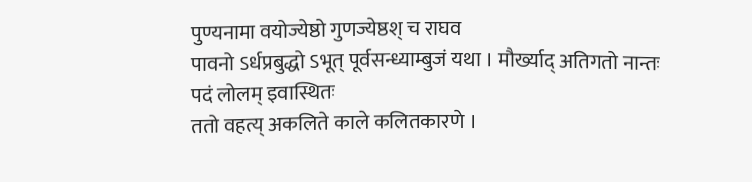पुण्यनामा वयोज्येष्ठो गुणज्येष्ठश् च राघव
पावनो ऽर्धप्रबुद्धो ऽभूत् पूर्वसन्ध्याम्बुजं यथा । मौर्ख्याद् अतिगतो नान्तः पदं लोलम् इवास्थितः
ततो वहत्य् अकलिते काले कलितकारणे ।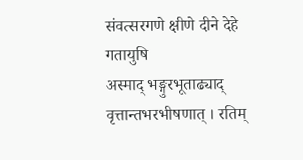संवत्सरगणे क्षीणे दीने देहे गतायुषि
अस्माद् भङ्गुरभूताढ्याद् वृत्तान्तभरभीषणात् । रतिम्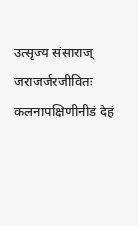उत्सृज्य संसाराज् जराजर्जरजीवितः
कलनापक्षिणीनीडं देहं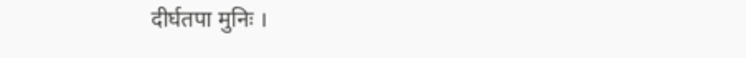दीर्घतपा मुनिः ।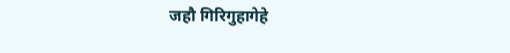जहौ गिरिगुहागेहे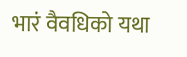भारं वैवधिको यथा